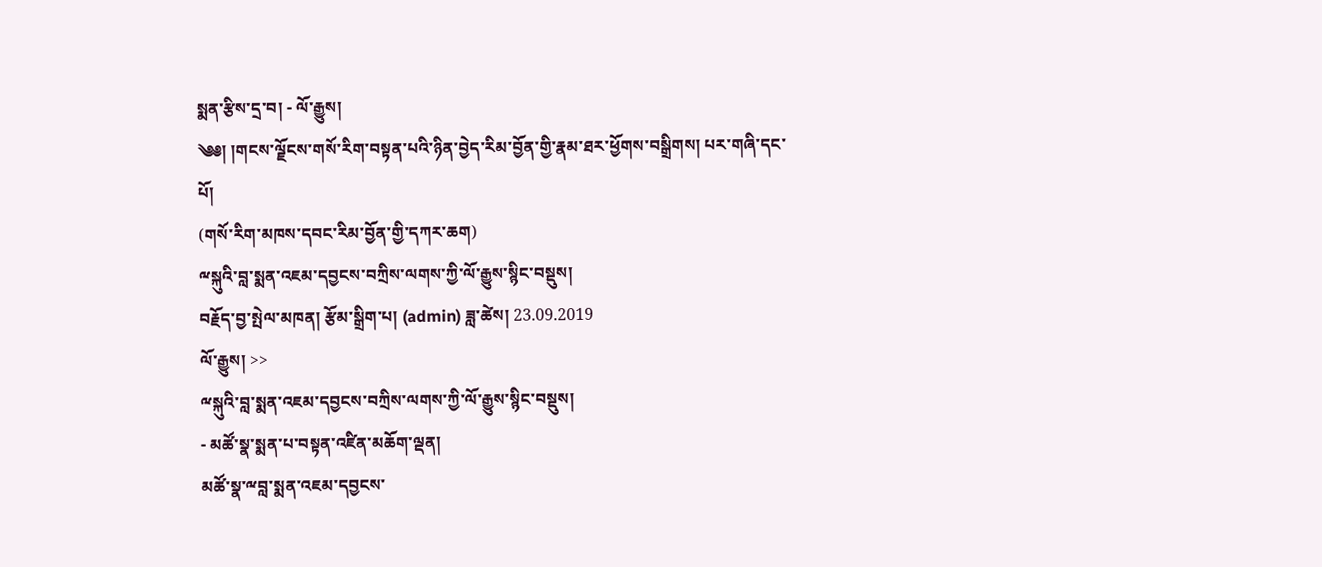སྨན་རྩིས་དྲ་བ། - ལོ་རྒྱུས།
༄༅། །གངས་ལྗོངས་གསོ་རིག་བསྟན་པའི་ཉིན་བྱེད་རིམ་བྱོན་གྱི་རྣམ་ཐར་ཕྱོགས་བསྒྲིགས། པར་གཞི་དང་པོ།
(གསོ་རིག་མཁས་དབང་རིམ་བྱོན་གྱི་དཀར་ཆག)
ྋསྐུའི་བླ་སྨན་འཇམ་དབྱངས་བཀྲིས་ལགས་ཀྱི་ལོ་རྒྱུས་སྙིང་བསྡུས།
བརྗོད་བྱ་སྤེལ་མཁན། རྩོམ་སྒྲིག་པ། (admin) ཟླ་ཚེས། 23.09.2019
ལོ་རྒྱུས། >>
ྋསྐུའི་བླ་སྨན་འཇམ་དབྱངས་བཀྲིས་ལགས་ཀྱི་ལོ་རྒྱུས་སྙིང་བསྡུས།
- མཚོ་སྣ་སྨན་པ་བསྟན་འཛིན་མཆོག་ལྡན།
མཚོ་སྣ་ྋབླ་སྨན་འཇམ་དབྱངས་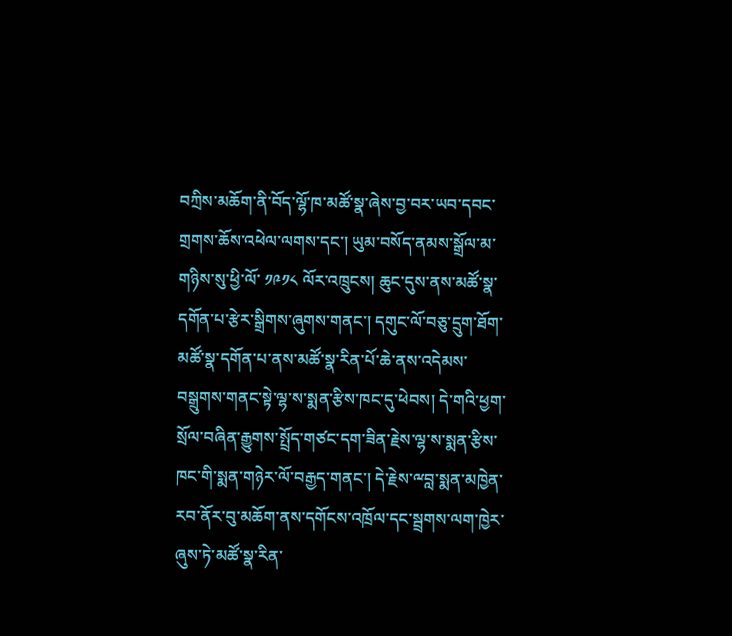བཀྲིས་མཆོག་ནི་བོད་ལྷོ་ཁ་མཚོ་སྣ་ཞེས་བྱ་བར་ཡབ་དབང་གྲགས་ཆོས་འཕེལ་ལགས་དང་། ཡུམ་བསོད་ནམས་སྒྲོལ་མ་གཉིས་སུ་ཕྱི་ལོ་ ༡༩༡༨ ལོར་འཁྲུངས། ཆུང་དུས་ནས་མཚོ་སྣ་དགོན་པ་རྩེར་སྒྲིགས་ཞུགས་གནང་། དགུང་ལོ་བཅུ་དྲུག་ཐོག་མཚོ་སྣ་དགོན་པ་ནས་མཚོ་སྣ་རིན་པོ་ཆེ་ནས་འདེམས་བསྒྲུགས་གནང་སྟེ་ལྷ་ས་སྨན་རྩིས་ཁང་དུ་ཕེབས། དེ་གའི་ཕྱག་སྲོལ་བཞིན་རྒྱུགས་སྤྲོད་གཙང་དག་ཟིན་རྗེས་ལྷ་ས་སྨན་རྩིས་ཁང་གི་སྨན་གཉེར་ལོ་བརྒྱད་གནང་། དེ་རྗེས་ྋབླ་སྨན་མཁྱེན་རབ་ནོར་བུ་མཆོག་ནས་དགོངས་འཁྲོལ་དང་སྦྲགས་ལག་ཁྱེར་ཞུས་ཏེ་མཚོ་སྣ་རིན་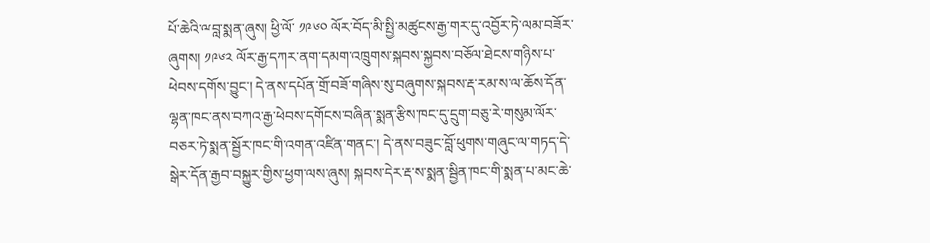པོ་ཆེའི་ྋབླ་སྨན་ཞུས། ཕྱི་ལོ་ ༡༩༦༠ ལོར་བོད་མི་སྤྱི་མཚུངས་རྒྱ་གར་དུ་འབྱོར་ཏེ་ལམ་བཟོར་ཞུགས། ༡༩༦༢ ལོར་རྒྱ་དཀར་ནག་དམག་འཁྲུགས་སྐབས་སྐྱབས་བཅོལ་ཐེངས་གཉིས་པ་ཕེབས་དགོས་བྱུང་། དེ་ནས་དཔོན་གྲོ་བཟོ་གཞིས་སུ་བཞུགས་སྐབས་རྡ་རམ་ས་ལ་ཆོས་དོན་ལྷན་ཁང་ནས་བཀའ་རྒྱ་ཕེབས་དགོངས་བཞིན་སྨན་རྩིས་ཁང་དུ་དྲུག་བཅུ་རེ་གསུམ་ལོར་བཅར་ཏེ་སྨན་སྦྱོར་ཁང་གི་འགན་འཛིན་གནང་། དེ་ནས་བཟུང་བློ་ཕུགས་གཞུང་ལ་གཏད་དེ་སྒེར་དོན་རྒྱབ་བསྐྱུར་གྱིས་ཕྱག་ལས་ཞུས། སྐབས་དེར་རྡ་ས་སྨན་སྦྱིན་ཁང་གི་སྨན་པ་མང་ཆེ་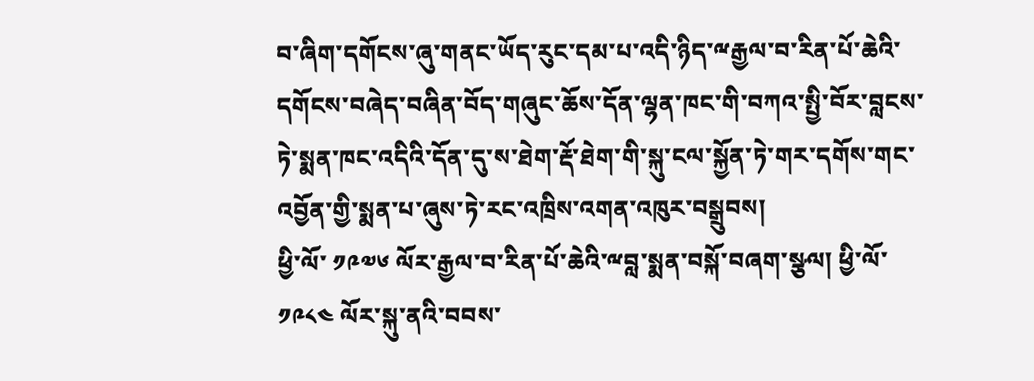བ་ཞིག་དགོངས་ཞུ་གནང་ཡོད་རུང་དམ་པ་འདི་ཉིད་ྋརྒྱལ་བ་རིན་པོ་ཆེའི་དགོངས་བཞེད་བཞིན་བོད་གཞུང་ཆོས་དོན་ལྷན་ཁང་གི་བཀའ་སྤྱི་བོར་བླངས་ཏེ་སྨན་ཁང་འདིའི་དོན་དུ་ས་ཐེག་རྡོ་ཐེག་གི་སྐུ་ངལ་སྐྱོན་ཏེ་གར་དགོས་གང་འབྱོན་གྱི་སྨན་པ་ཞུས་ཏེ་རང་འཁྲིས་འགན་འཁུར་བསྒྲུབས།
ཕྱི་ལོ་ ༡༩༧༦ ལོར་རྒྱལ་བ་རིན་པོ་ཆེའི་ྋབླ་སྨན་བསྐོ་བཞག་སྩལ། ཕྱི་ལོ་ ༡༩༨༤ ལོར་སྐུ་ནའི་བབས་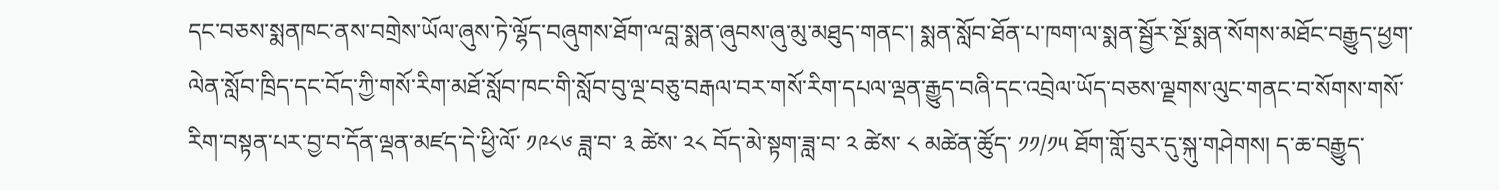དང་བཅས་སྨནཁང་ནས་བགྲེས་ཡོལ་ཞུས་ཏེ་ལྷོད་བཞུགས་ཐོག་ྋབླ་སྨན་ཞུབས་ཞུ་མུ་མཐུད་གནང་། སྨན་སློབ་ཐོན་པ་ཁག་ལ་སྨན་སྦྱོར་སྔོ་སྨན་སོགས་མཐོང་བརྒྱུད་ཕྱག་ལེན་སློབ་ཁྲིད་དང་བོད་ཀྱི་གསོ་རིག་མཐོ་སློབ་ཁང་གི་སློབ་བུ་ལྔ་བཅུ་བརྒལ་བར་གསོ་རིག་དཔལ་ལྡན་རྒྱུད་བཞི་དང་འབྲེལ་ཡོད་བཅས་ལྗགས་ལུང་གནང་བ་སོགས་གསོ་རིག་བསྟན་པར་བྱ་བ་དོན་ལྡན་མཛད་དེ་ཕྱི་ལོ་ ༡༩༨༦ ཟླ་བ་ ༣ ཚེས་ ༢༨ བོད་མེ་སྟག་ཟླ་བ་ ༢ ཚེས་ ༨ མཚེན་ཚོུད་ ༡༡/༡༥ ཐོག་གློ་བུར་དུ་སྐུ་གཤེགས། ད་ཆ་བརྒྱུད་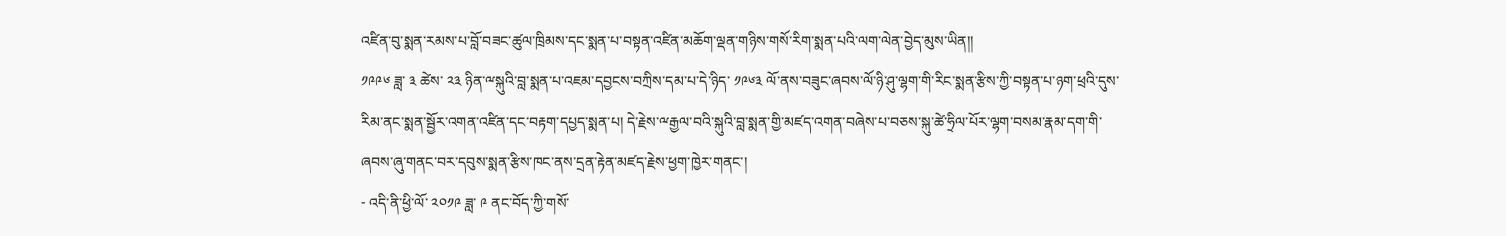འཛིན་བུ་སྨན་རམས་པ་བློ་བཟང་ཚུལ་ཁྲིམས་དང་སྨན་པ་བསྟན་འཛིན་མཆོག་ལྡན་གཉིས་གསོ་རིག་སྨན་པའི་ལག་ལེན་བྱེད་མུས་ཡིན།།
༡༩༩༦ ཟླ་ ༣ ཚེས་ ༢༣ ཉིན་ྋསྐུའི་བླ་སྨན་པ་འཇམ་དབྱངས་བཀྲིས་དམ་པ་དེ་ཉིད་ ༡༩༦༣ ལོ་ནས་བཟུང་ཞབས་ལོ་ཉི་ཤུ་ལྷག་གི་རིང་སྨན་རྩིས་ཀྱི་བསྟན་པ་ཉག་ཕྲའི་དུས་རིམ་ནང་སྨན་སྦྱོར་འགན་འཛིན་དང་བརྟག་དཔྱད་སྨན་པ། དེ་རྗེས་ྋརྒྱལ་བའི་སྐུའི་བླ་སྨན་གྱི་མཛད་འགན་བཞེས་པ་བཅས་སྐུ་ཚེ་ཧྲིལ་པོར་ལྷག་བསམ་རྣམ་དག་གི་ཞབས་ཞུ་གནང་བར་དབུས་སྨན་རྩིས་ཁང་ནས་དྲན་རྟེན་མཛད་རྗེས་ཕྱག་ཁྱེར་གནང་།
- འདི་ནི་ཕྱི་ལོ་ ༢༠༡༩ ཟླ་ ༩ ནང་བོད་ཀྱི་གསོ་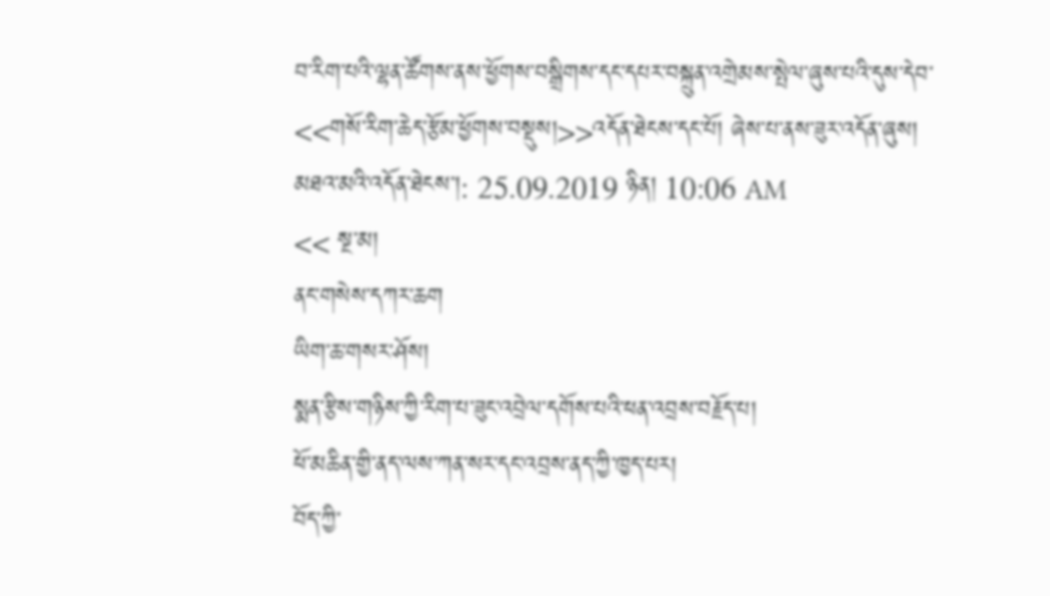བ་རིག་པའི་ལྷན་ཚོགས་ནས་ཕྱོགས་བསྒྲིགས་དང་དཔར་བསྐྲུན་འགྲེམས་སྤེལ་ཞུས་པའི་དུས་དེབ་<<གསོ་རིག་ཆེད་རྩོམ་ཕྱོགས་བསྡུས།>>འདོན་ཐེངས་དང་པོ། ཞེས་པ་ནས་ཟུར་འདོན་ཞུས།
མཐའ་མའི་འདོན་ཐེངས་།: 25.09.2019 ཉིན། 10:06 AM
<< སྔ་མ།
ནང་གསེས་དཀར་ཆག
ཡིག་ཆ་གསར་ཤོས།
སྨན་རྩིས་གཉིས་ཀྱི་རིག་པ་ཟུང་འབྲེལ་དགོས་པའི་ཕན་འབྲས་བརྗོད་པ།
ཕོ་མཆིན་གྱི་ནད་ལས་ཀན་སར་དང་འབྲས་ནད་ཀྱི་ཁྱད་པར།
བོད་ཀྱི་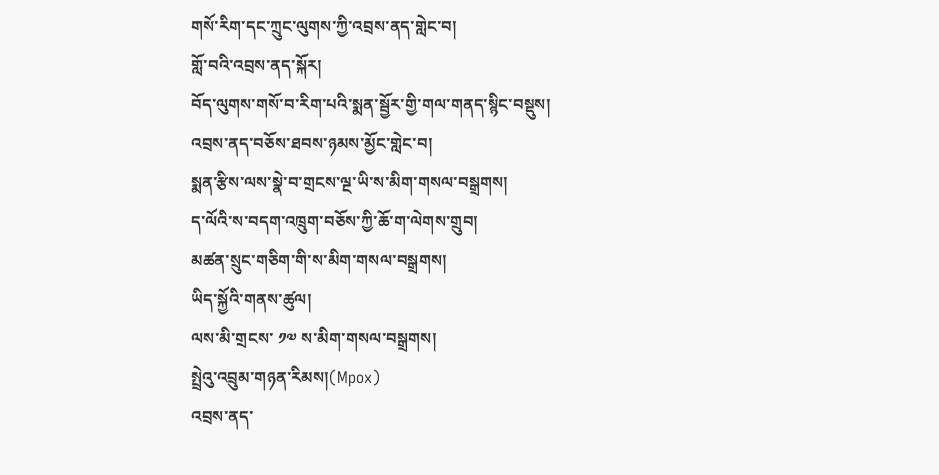གསོ་རིག་དང་ཀྲུང་ལུགས་ཀྱི་འབྲས་ནད་གླེང་བ།
གློ་བའི་འབྲས་ནད་སྐོར།
བོད་ལུགས་གསོ་བ་རིག་པའི་སྨན་སྦྱོར་གྱི་གལ་གནད་སྙིང་བསྡུས།
འབྲས་ནད་བཅོས་ཐབས་ཉམས་མྱོང་གླེང་བ།
སྨན་རྩིས་ལས་སྣེ་བ་གྲངས་ལྔ་ཡི་ས་མིག་གསལ་བསྒྲགས།
ད་ལོའི་ས་བདག་འཁྲུག་བཅོས་ཀྱི་ཆོ་ག་ལེགས་གྲུབ།
མཚན་སྲུང་གཅིག་གི་ས་མིག་གསལ་བསྒྲགས།
ཡིད་སྐྱོའི་གནས་ཚུལ།
ལས་མི་གྲངས་ ༡༧ ས་མིག་གསལ་བསྒྲགས།
སྤྲེའུ་འབྲུམ་གཉན་རིམས།(Mpox)
འབྲས་ནད་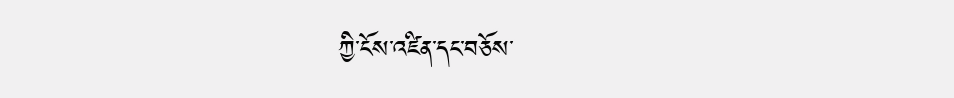ཀྱི་ངོས་འཛིན་དང་བཅོས་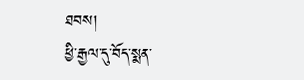ཐབས།
ཕྱི་རྒྱལ་དུ་བོད་སྨན་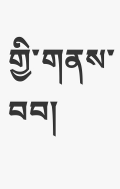གྱི་གནས་བབ།